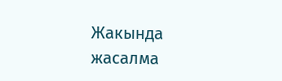Жакында жасалма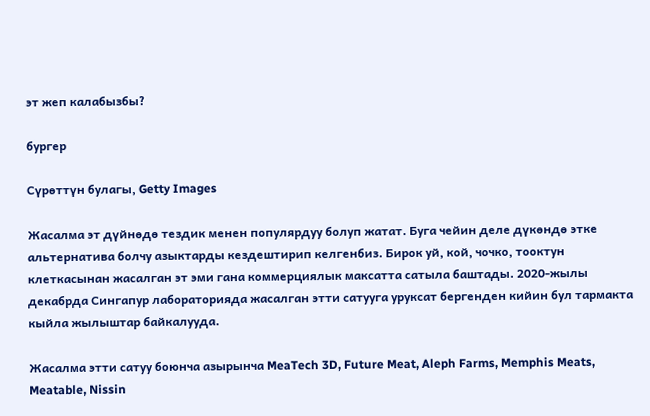эт жеп калабызбы?

бургер

Сүрөттүн булагы, Getty Images

Жасалма эт дүйнөдө тездик менен популярдуу болуп жатат. Буга чейин деле дүкөндө этке альтернатива болчу азыктарды кездештирип келгенбиз. Бирок уй, кой, чочко, тооктун клеткасынан жасалган эт эми гана коммерциялык максатта сатыла баштады. 2020-жылы декабрда Сингапур лабораторияда жасалган этти сатууга уруксат бергенден кийин бул тармакта кыйла жылыштар байкалууда.

Жасалма этти сатуу боюнча азырынча MeaTech 3D, Future Meat, Aleph Farms, Memphis Meats, Meatable, Nissin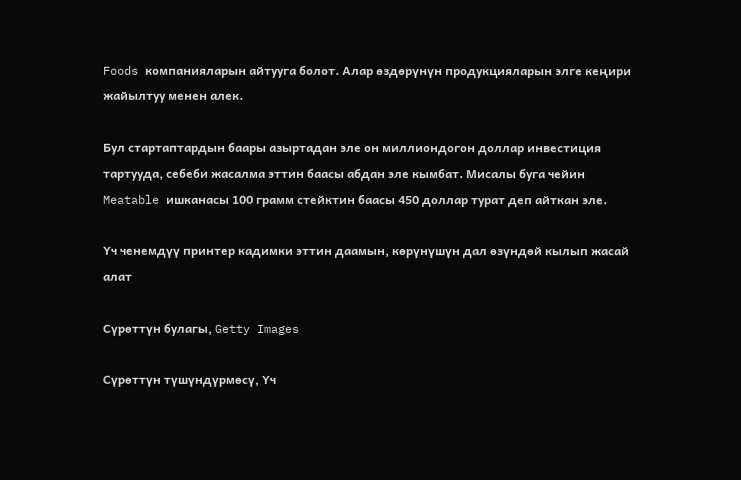Foods компанияларын айтууга болот. Алар өздөрүнүн продукцияларын элге кеңири жайылтуу менен алек.

Бул стартаптардын баары азыртадан эле он миллиондогон доллар инвестиция тартууда, себеби жасалма эттин баасы абдан эле кымбат. Мисалы буга чейин Meatable ишканасы 100 грамм стейктин баасы 450 доллар турат деп айткан эле.

Үч ченемдүү принтер кадимки эттин даамын, көрүнүшүн дал өзүндөй кылып жасай алат

Сүрөттүн булагы, Getty Images

Сүрөттүн түшүндүрмөсү, Үч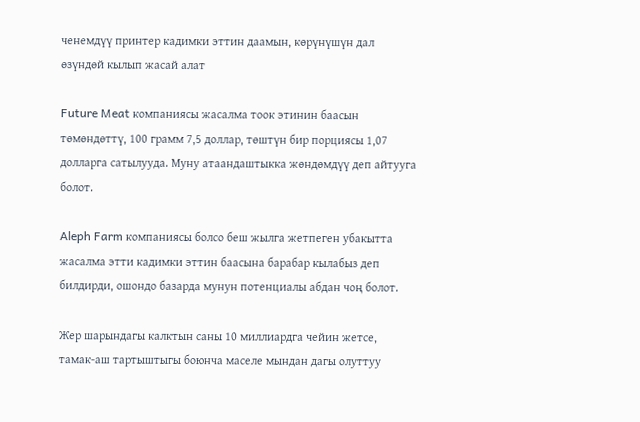ченемдүү принтер кадимки эттин даамын, көрүнүшүн дал өзүндөй кылып жасай алат

Future Meat компаниясы жасалма тоок этинин баасын төмөндөттү, 100 грамм 7,5 доллар, төштүн бир порциясы 1,07 долларга сатылууда. Муну атаандаштыкка жөндөмдүү деп айтууга болот.

Aleph Farm компаниясы болсо беш жылга жетпеген убакытта жасалма этти кадимки эттин баасына барабар кылабыз деп билдирди, ошондо базарда мунун потенциалы абдан чоң болот.

Жер шарындагы калктын саны 10 миллиардга чейин жетсе, тамак-аш тартыштыгы боюнча маселе мындан дагы олуттуу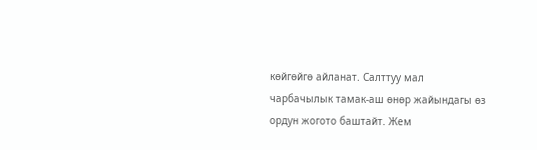көйгөйгө айланат. Салттуу мал чарбачылык тамак-аш өнөр жайындагы өз ордун жогото баштайт. Жем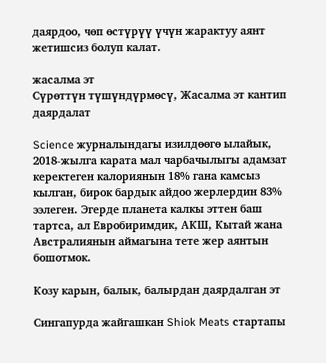даярдоо, чөп өстүрүү үчүн жарактуу аянт жетишсиз болуп калат.

жасалма эт
Сүрөттүн түшүндүрмөсү, Жасалма эт кантип даярдалат

Science журналындагы изилдөөгө ылайык, 2018-жылга карата мал чарбачылыгы адамзат керектеген калориянын 18% гана камсыз кылган, бирок бардык айдоо жерлердин 83% ээлеген. Эгерде планета калкы эттен баш тартса, ал Евробиримдик, АКШ, Кытай жана Австралиянын аймагына тете жер аянтын бошотмок.

Козу карын, балык, балырдан даярдалган эт

Сингапурда жайгашкан Shiok Meats стартапы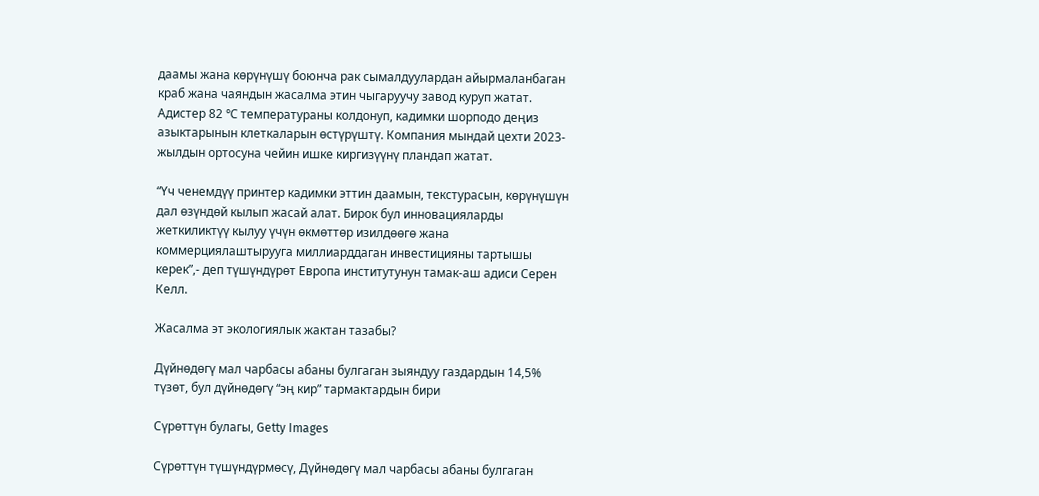даамы жана көрүнүшү боюнча рак сымалдуулардан айырмаланбаган краб жана чаяндын жасалма этин чыгаруучу завод куруп жатат. Адистер 82 ℃ температураны колдонуп, кадимки шорподо деңиз азыктарынын клеткаларын өстүрүштү. Компания мындай цехти 2023-жылдын ортосуна чейин ишке киргизүүнү пландап жатат.

“Үч ченемдүү принтер кадимки эттин даамын, текстурасын, көрүнүшүн дал өзүндөй кылып жасай алат. Бирок бул инновацияларды жеткиликтүү кылуу үчүн өкмөттөр изилдөөгө жана коммерциялаштырууга миллиарддаган инвестицияны тартышы керек”,- деп түшүндүрөт Европа институтунун тамак-аш адиси Серен Келл.

Жасалма эт экологиялык жактан тазабы?

Дүйнөдөгү мал чарбасы абаны булгаган зыяндуу газдардын 14,5% түзөт, бул дүйнөдөгү “эң кир” тармактардын бири

Сүрөттүн булагы, Getty Images

Сүрөттүн түшүндүрмөсү, Дүйнөдөгү мал чарбасы абаны булгаган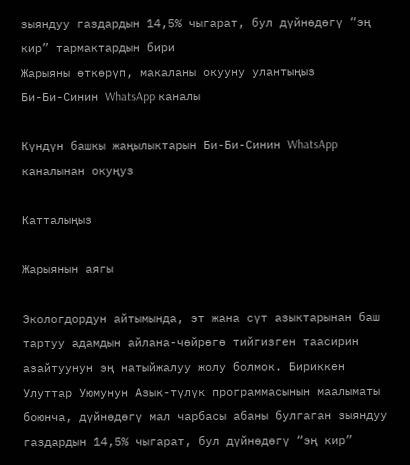зыяндуу газдардын 14,5% чыгарат, бул дүйнөдөгү “эң кир” тармактардын бири
Жарыяны өткөрүп, макаланы окууну улантыңыз
Би-Би-Синин WhatsApp каналы

Күндүн башкы жаңылыктарын Би-Би-Синин WhatsApp каналынан окуңуз

Катталыңыз

Жарыянын аягы

Экологдордун айтымында, эт жана сүт азыктарынан баш тартуу адамдын айлана-чөйрөгө тийгизген таасирин азайтуунун эң натыйжалуу жолу болмок. Бириккен Улуттар Уюмунун Азык-түлүк программасынын маалыматы боюнча, дүйнөдөгү мал чарбасы абаны булгаган зыяндуу газдардын 14,5% чыгарат, бул дүйнөдөгү “эң кир”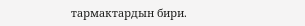тармактардын бири.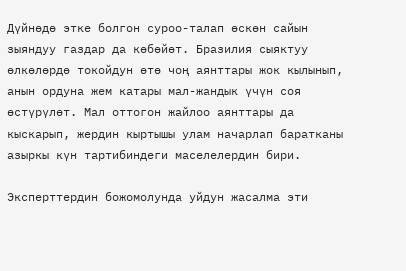Дүйнөдө этке болгон суроо-талап өскөн сайын зыяндуу газдар да көбөйөт. Бразилия сыяктуу өлкөлөрдө токойдун өтө чоң аянттары жок кылынып, анын ордуна жем катары мал-жандык үчүн соя өстүрүлөт. Мал оттогон жайлоо аянттары да кыскарып, жердин кыртышы улам начарлап баратканы азыркы күн тартибиндеги маселелердин бири.

Эксперттердин божомолунда уйдун жасалма эти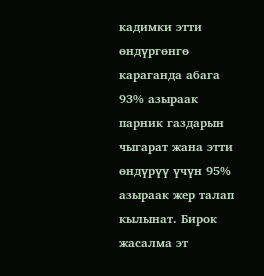кадимки этти өндүргөнгө караганда абага 93% азыраак парник газдарын чыгарат жана этти өндүрүү үчүн 95% азыраак жер талап кылынат. Бирок жасалма эт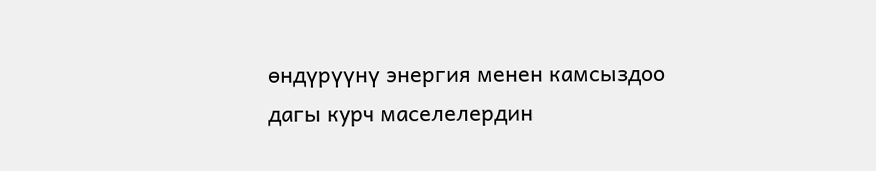өндүрүүнү энергия менен камсыздоо дагы курч маселелердин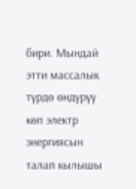бири. Мындай этти массалык түрдө өндүрүү көп электр энергиясын талап кылышы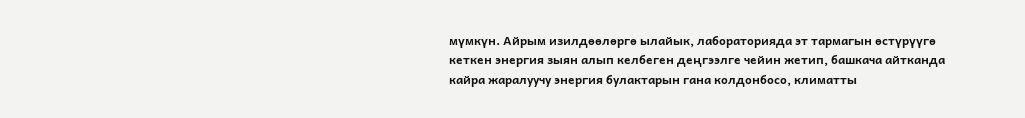мүмкүн. Айрым изилдөөлөргө ылайык, лабораторияда эт тармагын өстүрүүгө кеткен энергия зыян алып келбеген деңгээлге чейин жетип, башкача айтканда кайра жаралуучу энергия булактарын гана колдонбосо, климатты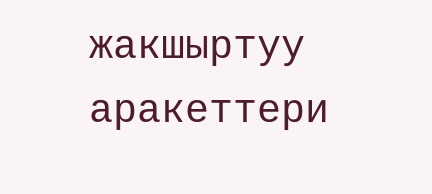жакшыртуу аракеттери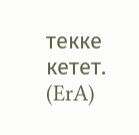текке кетет. (ErA)